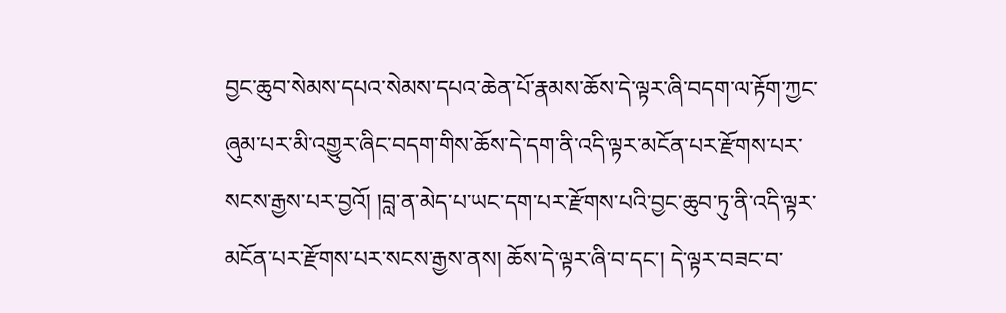བྱང་ཆུབ་སེམས་དཔའ་སེམས་དཔའ་ཆེན་པོ་རྣམས་ཆོས་དེ་ལྟར་ཞི་བདག་ལ་རྟོག་ཀྱང་ཞུམ་པར་མི་འགྱུར་ཞིང་བདག་གིས་ཆོས་དེ་དག་ནི་འདི་ལྟར་མངོན་པར་རྫོགས་པར་སངས་རྒྱས་པར་བྱའོ། །བླ་ན་མེད་པ་ཡང་དག་པར་རྫོགས་པའི་བྱང་ཆུབ་ཏུ་ནི་འདི་ལྟར་མངོན་པར་རྫོགས་པར་སངས་རྒྱས་ནས། ཆོས་དེ་ལྟར་ཞི་བ་དང་། དེ་ལྟར་བཟང་བ་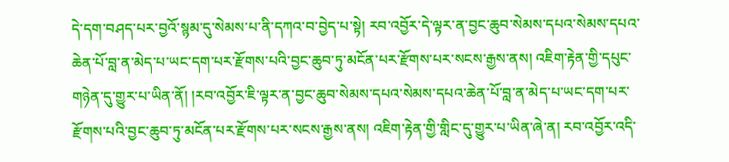དེ་དག་བཤད་པར་བྱའོ་སྙམ་དུ་སེམས་པ་ནི་དཀའ་བ་བྱེད་པ་སྟེ། རབ་འབྱོར་དེ་ལྟར་ན་བྱང་ཆུབ་སེམས་དཔའ་སེམས་དཔའ་ཆེན་པོ་བླ་ན་མེད་པ་ཡང་དག་པར་རྫོགས་པའི་བྱང་ཆུབ་ཏུ་མངོན་པར་རྫོགས་པར་སངས་རྒྱས་ནས། འཇིག་རྟེན་གྱི་དཔུང་གཉེན་དུ་གྱུར་པ་ཡིན་ནོ། །རབ་འབྱོར་ཇི་ལྟར་ན་བྱང་ཆུབ་སེམས་དཔའ་སེམས་དཔའ་ཆེན་པོ་བླ་ན་མེད་པ་ཡང་དག་པར་རྫོགས་པའི་བྱང་ཆུབ་ཏུ་མངོན་པར་རྫོགས་པར་སངས་རྒྱས་ནས། འཇིག་རྟེན་གྱི་གླིང་དུ་གྱུར་པ་ཡིན་ཞེ་ན། རབ་འབྱོར་འདི་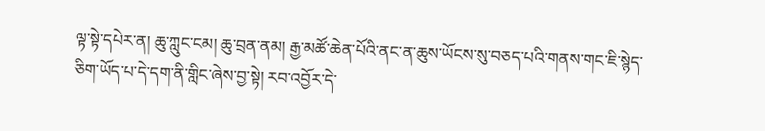ལྟ་སྟེ་དཔེར་ན། ཆུ་ཀླུང་ངམ། ཆུ་བྲན་ནམ། རྒྱ་མཚོ་ཆེན་པོའི་ནང་ན་ཆུས་ཡོངས་སུ་བཅད་པའི་གནས་གང་ཇི་སྙེད་ཅིག་ཡོད་པ་དེ་དག་ནི་གླིང་ཞེས་བྱ་སྟེ། རབ་འབྱོར་དེ་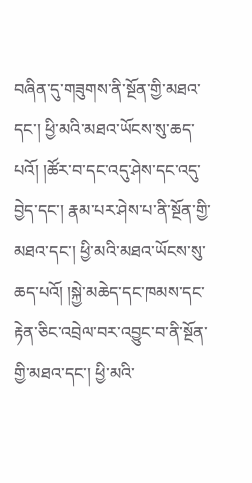བཞིན་དུ་གཟུགས་ནི་སྔོན་གྱི་མཐའ་དང་། ཕྱི་མའི་མཐའ་ཡོངས་སུ་ཆད་པའོ། །ཚོར་བ་དང་འདུ་ཤེས་དང་འདུ་བྱེད་དང་། རྣམ་པར་ཤེས་པ་ནི་སྔོན་གྱི་མཐའ་དང་། ཕྱི་མའི་མཐའ་ཡོངས་སུ་ཆད་པའོ། །སྐྱེ་མཆེད་དང་ཁམས་དང་རྟེན་ཅིང་འབྲེལ་བར་འབྱུང་བ་ནི་སྔོན་གྱི་མཐའ་དང་། ཕྱི་མའི་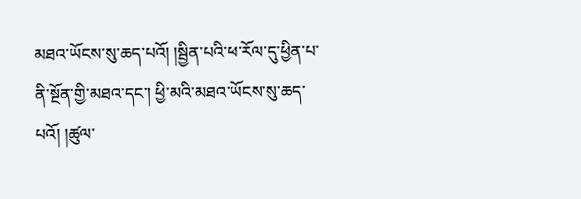མཐའ་ཡོངས་སུ་ཆད་པའོ། །སྦྱིན་པའི་ཕ་རོལ་དུ་ཕྱིན་པ་ནི་སྔོན་གྱི་མཐའ་དང་། ཕྱི་མའི་མཐའ་ཡོངས་སུ་ཆད་པའོ། །ཚུལ་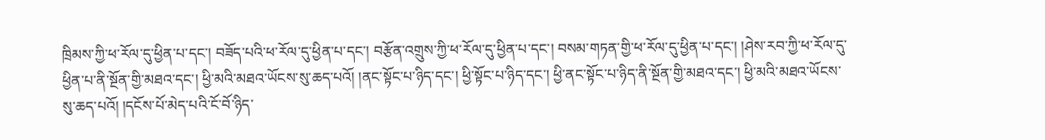ཁྲིམས་ཀྱི་ཕ་རོལ་དུ་ཕྱིན་པ་དང་། བཟོད་པའི་ཕ་རོལ་དུ་ཕྱིན་པ་དང་། བརྩོན་འགྲུས་ཀྱི་ཕ་རོལ་དུ་ཕྱིན་པ་དང་། བསམ་གཏན་གྱི་ཕ་རོལ་དུ་ཕྱིན་པ་དང་། །ཤེས་རབ་ཀྱི་ཕ་རོལ་དུ་ཕྱིན་པ་ནི་སྔོན་གྱི་མཐའ་དང་། ཕྱི་མའི་མཐའ་ཡོངས་སུ་ཆད་པའོ། །ནང་སྟོང་པ་ཉིད་དང་། ཕྱི་སྟོང་པ་ཉིད་དང་། ཕྱི་ནང་སྟོང་པ་ཉིད་ནི་སྔོན་གྱི་མཐའ་དང་། ཕྱི་མའི་མཐའ་ཡོངས་སུ་ཆད་པའོ། །དངོས་པོ་མེད་པའི་ངོ་བོ་ཉིད་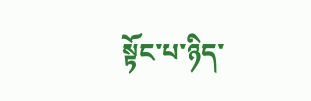སྟོང་པ་ཉིད་